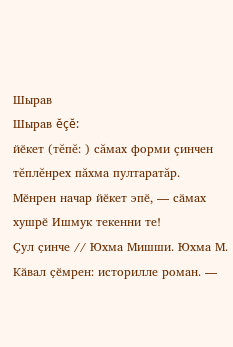Шырав
Шырав ĕçĕ:
йӗкет (тĕпĕ: ) сăмах форми çинчен тĕплĕнрех пăхма пултаратăр.
Мӗнрен начар йӗкет эпӗ, — сӑмах хушрӗ Ишмук текенни те!
Ҫул ҫинче // Юхма Мишши. Юхма М. Кӑвал ҫӗмрен: историлле роман. —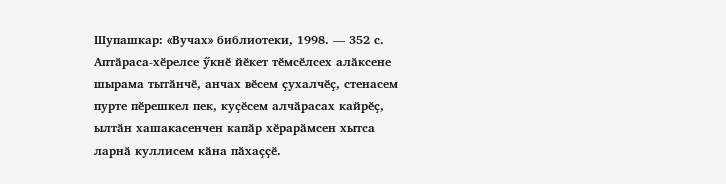Шупашкар: «Вучах» библиотеки, 1998. — 352 с.
Аптӑраса-хӗрелсе ӳкнӗ йӗкет тӗмсӗлсех алӑксене шырама тытӑнчӗ, анчах вӗсем ҫухалчӗҫ, стенасем пурте пӗрешкел пек, куҫӗсем алчӑрасах кайрӗҫ, ылтӑн хашакасенчен капӑр хӗрарӑмсен хытса ларнӑ куллисем кӑна пӑхаҫҫӗ.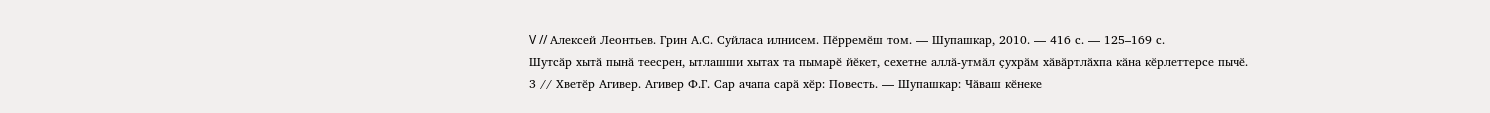V // Алексей Леонтьев. Грин А.С. Суйласа илнисем. Пӗрремӗш том. — Шупашкар, 2010. — 416 с. — 125–169 с.
Шутсӑр хытӑ пынӑ теесрен, ытлашши хытах та пымарӗ йӗкет, сехетне аллӑ-утмӑл ҫухрӑм хӑвӑртлӑхпа кӑна кӗрлеттерсе пычӗ.
3 // Хветӗр Агивер. Агивер Ф.Г. Сар ачапа сарӑ хӗр: Повесть. — Шупашкар: Чӑваш кӗнеке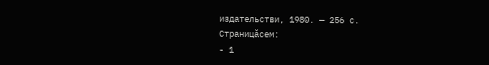издательстви, 1980. — 256 с.
Страницăсем:
- 1